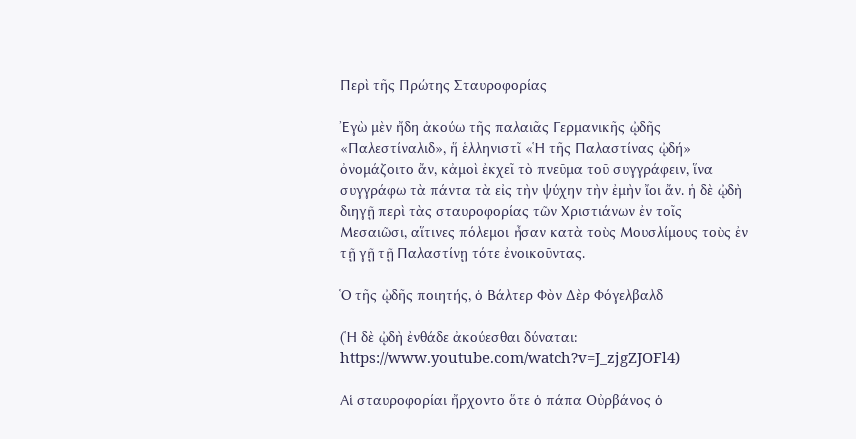Περὶ τῆς Πρώτης Σταυροφορίας

Ἐγὼ μὲν ἤδη ἀκούω τῆς παλαιᾶς Γερμανικῆς ᾠδῆς «Παλεστίναλιδ», ἥ ἑλληνιστῖ «Ἡ τῆς Παλαστίνας ᾠδή» ὀνομάζοιτο ἄν, κἀμοὶ ἐκχεῖ τὸ πνεῦμα τοῦ συγγράφειν, ἵνα συγγράφω τὰ πάντα τὰ εἰς τὴν ψύχην τὴν ἐμὴν ἴοι ἄν. ἡ δὲ ᾠδὴ διηγῇ περὶ τὰς σταυροφορίας τῶν Χριστιάνων ἐν τοῖς Μεσαιῶσι, αἵτινες πόλεμοι ἦσαν κατὰ τοὺς Μουσλίμους τοὺς ἐν τῇ γῇ τῇ Παλαστίνῃ τότε ἐνοικοῦντας.

Ὁ τῆς ᾠδῆς ποιητής, ὁ Βάλτερ Φὸν Δὲρ Φόγελβαλδ

(Ἡ δὲ ᾠδὴ ἐνθάδε ἀκούεσθαι δύναται: https://www.youtube.com/watch?v=J_zjgZJOFl4)

Αἱ σταυροφορίαι ἤρχοντο ὅτε ὁ πάπα Οὐρβάνος ὁ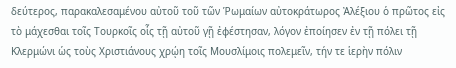δεύτερος, παρακαλεσαμένου αὐτοῦ τοῦ τῶν Ῥωμαίων αὐτοκράτωρος Ἀλέξιου ὁ πρῶτος εἰς τὸ μάχεσθαι τοῖς Tουρκοῖς οἷς τῇ αὐτοῦ γῇ ἐφέστησαν, λόγον ἐποίησεν ἐν τῇ πόλει τῇ Κλερμώνι ὡς τοὺς Χριστιάνους χρῴη τοῖς Μουσλίμοις πολεμεῖν, τήν τε ἱερὴν πόλιν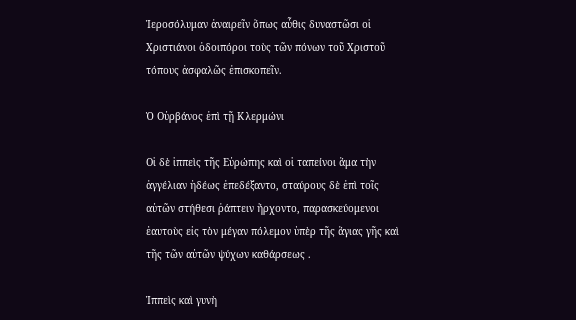Ἱεροσόλυμαν ἀναιρεῖν ὅπως αὖθις δυναστῶσι οἱ Χριστιάνοι ὁδοιπόροι τοὺς τῶν πόνων τοῦ Χριστοῦ τόπους ἀσφαλῶς ἐπισκοπεῖν.

Ὁ Οὐρβάνος ἐπὶ τῇ Κλερμώνι

Οἱ δὲ ἱππεὶς τῆς Εὐρώπης καὶ οἱ ταπείνοι ἅμα τὴν ἀγγέλιαν ἡδέως ἐπεδέξαντο, σταύρους δὲ ἐπὶ τοῖς αὐτῶν στήθεσι ῥάπτειν ἤρχοντο, παρασκεύομενοι ἑαυτοὺς εἰς τὸν μέγαν πόλεμον ὑπὲρ τῆς ἅγιας γῆς καὶ τῆς τῶν αὐτῶν ψύχων καθάρσεως .

Ἱππεὶς καὶ γυνὴ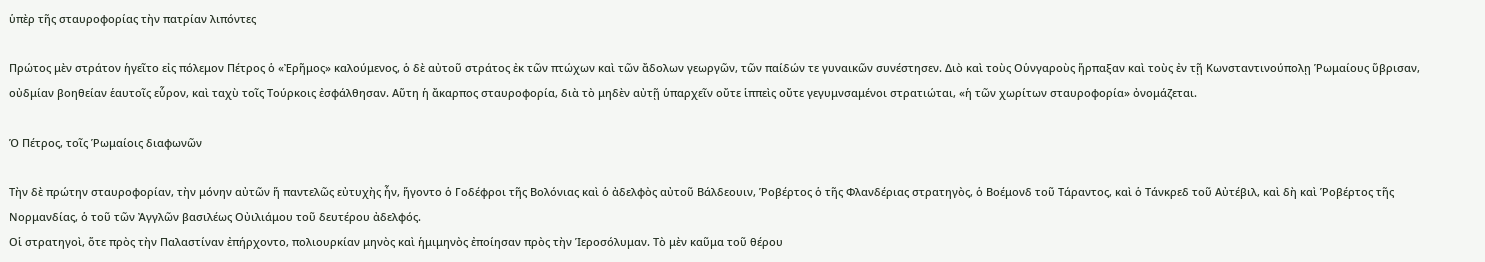ὑπὲρ τῆς σταυροφορίας τὴν πατρίαν λιπόντες

Πρώτος μὲν στράτον ἡγεῖτο εἰς πόλεμον Πέτρος ὁ «Ἐρῆμος» καλούμενος, ὁ δὲ αὐτοῦ στράτος ἐκ τῶν πτώχων καὶ τῶν ἄδολων γεωργῶν, τῶν παίδών τε γυναικῶν συνέστησεν. Διὸ καὶ τοὺς Οὑνγαροὺς ἥρπαξαν καὶ τοὺς ἐν τῇ Κωνσταντινούπολῃ Ῥωμαίους ὕβρισαν, οὐδμίαν βοηθείαν ἑαυτοῖς εὗρον, καὶ ταχὺ τοῖς Τούρκοις ἐσφάλθησαν. Αὕτη ἡ ἄκαρπος σταυροφορία, διὰ τὸ μηδὲν αὐτῇ ὑπαρχεῖν οὔτε ἱππεὶς οὔτε γεγυμνσαμένοι στρατιώται, «ἡ τῶν χωρίτων σταυροφορία» ὀνομάζεται.

Ὁ Πέτρος, τοῖς Ῥωμαίοις διαφωνῶν

Τὴν δὲ πρώτην σταυροφορίαν, τὴν μόνην αὐτῶν ἥ παντελῶς εὐτυχὴς ἦν, ἥγοντο ὁ Γοδέφροι τῆς Βολόνιας καὶ ὁ ἀδελφὸς αὐτοῦ Βάλδεουιν, Ῥοβέρτος ὁ τῆς Φλανδέριας στρατηγὸς, ὁ Βοέμονδ τοῦ Τάραντος, καὶ ὁ Τάνκρεδ τοῦ Αὐτέβιλ, καὶ δὴ καὶ Ῥοβέρτος τῆς Νορμανδίας, ὁ τοῦ τῶν Ἀγγλῶν βασιλέως Οὐιλιάμου τοῦ δευτέρου ἀδελφός.
Οἱ στρατηγοὶ, ὅτε πρὸς τὴν Παλαστίναν ἐπήρχοντο, πολιουρκίαν μηνὸς καὶ ἡμιμηνὸς ἐποίησαν πρὸς τὴν Ἱεροσόλυμαν. Τὸ μὲν καῦμα τοῦ θέρου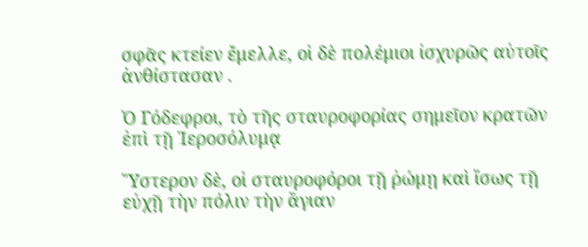σφᾶς κτείεν ἔμελλε, οἱ δὲ πολέμιοι ἰσχυρῶς αὐτοῖς ἀνθίστασαν .

Ὀ Γόδεφροι, τὸ τῆς σταυροφορίας σημεῖον κρατῶν ἐπὶ τῇ Ἱεροσόλυμᾳ

Ὕστερον δὲ, οἱ σταυροφόροι τῇ ῥώμῃ καὶ ἵσως τῇ εὐχῇ τὴν πόλιν τὴν ἅγιαν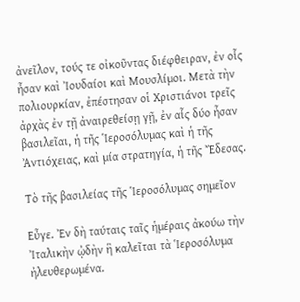ἀνεῖλον, τούς τε οἰκοῦντας διέφθειραν, ἐν οἷς ἦσαν καὶ Ἰουδαίοι καὶ Μουσλίμοι. Μετὰ τὴν πολιουρκίαν, ἐπέστησαν οἱ Χριστιάνοι τρεῖς ἀρχὰς ἐν τῇ ἀναιρεθείσῃ γῇ, ἐν αἷς δύο ἦσαν βασιλεῖαι, ἡ τῆς Ἱεροσόλυμας καὶ ἡ τῆς Ἀντιόχειας, καὶ μία στρατηγία, ἡ τῆς Ἔδεσας.

Τὸ τῆς βασιλείας τῆς Ἱεροσόλυμας σημεῖον

Εὖγε. Ἐν δὴ ταύταις ταῖς ἡμέραις ἀκούω τὴν Ἰταλικὴν ᾠδὴν ἣ καλεῖται τὰ Ἱεροσόλυμα ἠλευθερωμένα.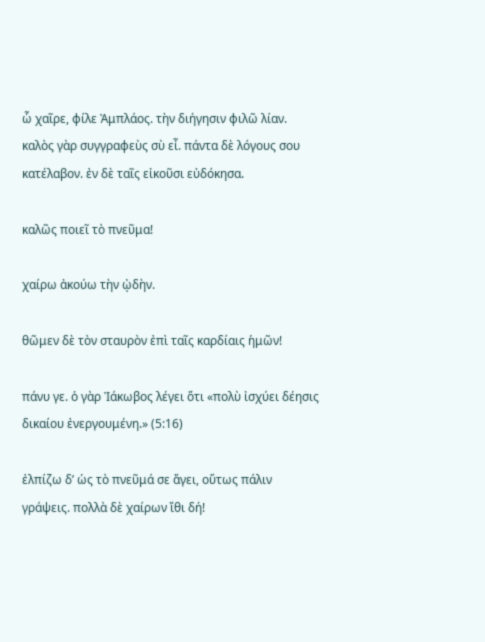ὧ χαῖρε, φίλε Ἀμπλάος. τὴν διήγησιν φιλῶ λίαν. καλὸς γὰρ συγγραφεὺς σὺ εἶ. πάντα δὲ λόγους σου κατέλαβον. ἐν δὲ ταῖς εἰκοῦσι εὐδόκησα.

καλῶς ποιεῖ τὸ πνεῦμα!

χαίρω ἀκούω τὴν ᾠδὴν.

θῶμεν δὲ τὸν σταυρὸν ἐπὶ ταῖς καρδίαις ἡμῶν!

πάνυ γε. ὁ γὰρ Ἰάκωβος λέγει ὅτι «πολὺ ἰσχύει δέησις δικαίου ἐνεργουμένη.» (5:16)

ἐλπίζω δ’ ὡς τὸ πνεῦμά σε ἄγει, οὕτως πάλιν γράψεις. πολλὰ δὲ χαίρων ἴθι δή!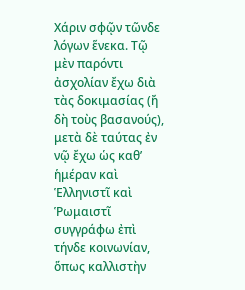Χάριν σφῷν τῶνδε λόγων ἕνεκα. Τῷ μὲν παρόντι ἀσχολίαν ἔχω διὰ τὰς δοκιμασίας (ἤ δὴ τοὺς βασανούς), μετὰ δὲ ταύτας ἐν νῷ ἔχω ὡς καθ’ ἡμέραν καὶ Ἑλληνιστῖ καὶ Ῥωμαιστῖ συγγράφω ἐπὶ τήνδε κοινωνίαν, ὅπως καλλιστὴν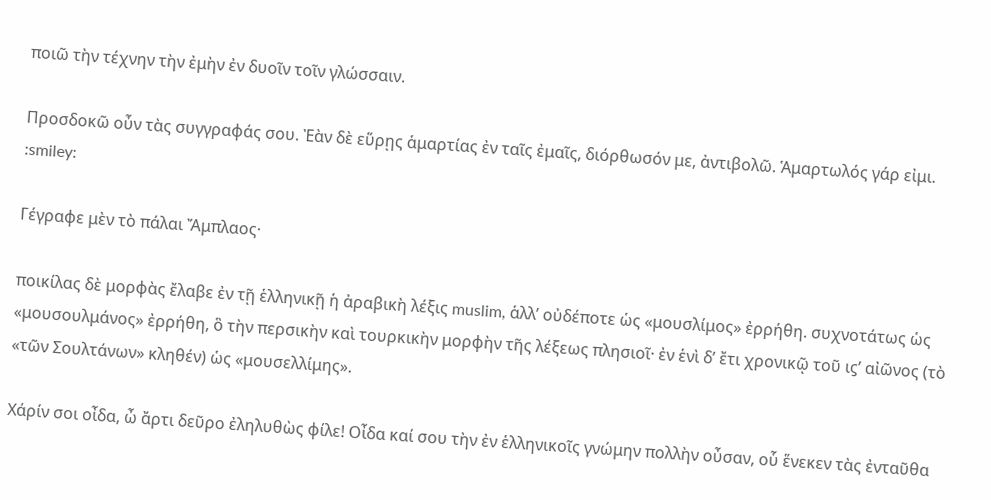ποιῶ τὴν τέχνην τὴν ἐμὴν ἐν δυοῖν τοῖν γλώσσαιν.

Προσδοκῶ οὖν τὰς συγγραφάς σου. Ἐὰν δὲ εὕρῃς ἁμαρτίας ἐν ταῖς ἐμαῖς, διόρθωσόν με, ἀντιβολῶ. Ἁμαρτωλός γάρ εἰμι. :smiley:

Γέγραφε μὲν τὸ πάλαι Ἄμπλαος·

ποικίλας δὲ μορφὰς ἔλαβε ἐν τῇ ἑλληνικῇ ἡ ἀραβικὴ λέξις muslim, ἁλλ’ οὐδέποτε ὡς «μουσλίμος» ἐρρήθη. συχνοτάτως ὡς «μουσουλμάνος» ἐρρήθη, ὃ τὴν περσικὴν καὶ τουρκικὴν μορφὴν τῆς λέξεως πλησιοῖ· ἐν ἑνὶ δ’ ἔτι χρονικῷ τοῦ ιϛʹ αἰῶνος (τὸ «τῶν Σουλτάνων» κληθέν) ὡς «μουσελλίμης».

Χάρίν σοι οἶδα, ὦ ἄρτι δεῦρο ἐληλυθὼς φίλε! Οἶδα καί σου τὴν ἐν ἑλληνικοῖς γνώμην πολλὴν οὖσαν, οὗ ἕνεκεν τὰς ἐνταῦθα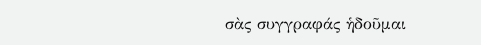σὰς συγγραφάς ἡδοῦμαι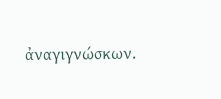ἀναγιγνώσκων.